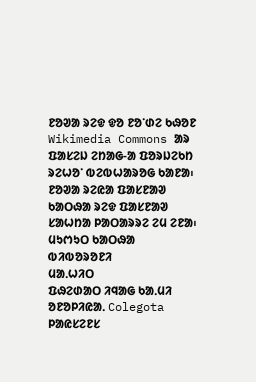ᱱᱚᱣᱟ ᱨᱮᱫ ᱫᱚ ᱱᱚᱸᱰᱮ ᱠᱷᱚᱱ Wikimedia Commons ᱟᱨ ᱯᱟᱥᱮᱡ ᱮᱴᱟᱜ-ᱟ ᱯᱚᱨᱡᱮᱠᱴ ᱨᱮᱦᱚᱸ ᱵᱮᱵᱦᱟᱨᱚᱜ ᱠᱟᱱᱟ᱾ ᱱᱚᱣᱟ ᱨᱮᱭᱟ ᱯᱟᱥᱱᱟᱣ ᱠᱟᱛᱷᱟ ᱨᱮᱫ ᱯᱟᱥᱱᱟᱣ ᱥᱟᱦᱴᱟ ᱞᱟᱛᱟᱨᱨᱮ ᱮᱢ ᱮᱱᱟ᱾
ᱢᱩᱬᱩᱛ ᱠᱟᱛᱷᱟ
ᱵᱤᱵᱚᱨᱚᱱᱤ
ᱢᱟᱹᱦᱤᱛ
ᱯᱷᱮᱰᱟᱛ ᱤᱧᱟᱜ ᱠᱟᱹᱢᱤ
ᱚᱱᱚᱞᱤᱭᱟᱹ Colegota
ᱞᱟᱭᱥᱮᱱᱥ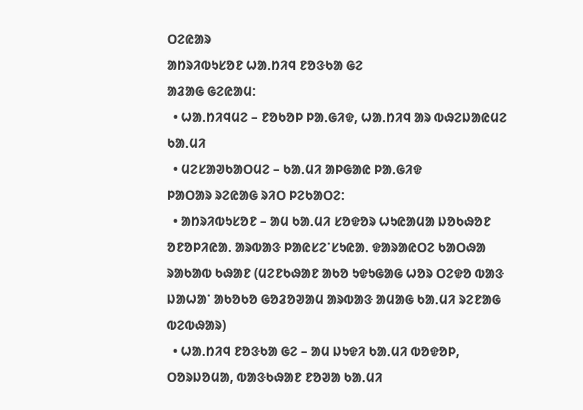ᱛᱮᱭᱟᱨ
ᱟᱴᱨᱤᱵᱩᱥᱚᱱ ᱦᱟᱹᱴᱤᱧ ᱱᱚᱝᱠᱟ ᱜᱮ
ᱟᱲᱟᱜ ᱜᱮᱭᱟᱢ:
  • ᱦᱟᱹᱴᱤᱧᱢᱮ – ᱱᱚᱠᱚᱞ ᱞᱟᱹᱜᱤᱫ, ᱦᱟᱹᱴᱤᱧ ᱟᱨ ᱵᱷᱮᱡᱟᱭᱢᱮ ᱠᱟᱹᱢᱤ
  • ᱢᱮᱥᱟᱣᱠᱟᱛᱢᱮ – ᱠᱟᱹᱢᱤ ᱟᱞᱜᱟᱭ ᱞᱟᱹᱜᱤᱫ
ᱞᱟᱛᱟᱨ ᱨᱮᱭᱟᱜ ᱨᱤᱛ ᱞᱮᱠᱟᱛᱮ:
  • ᱟᱴᱨᱤᱵᱩᱥᱚᱱ – ᱟᱢ ᱠᱟᱹᱢᱤ ᱥᱚᱫᱚᱨ ᱦᱩᱭᱟᱢᱟ ᱡᱚᱠᱷᱚᱱ ᱚᱱᱚᱞᱤᱭᱟᱹ ᱟᱨᱵᱟᱝ ᱞᱟᱭᱥᱮᱸᱥᱩᱭᱟᱹ ᱫᱟᱨᱟᱭᱛᱮ ᱠᱟᱛᱷᱟ ᱨᱟᱠᱟᱵ ᱠᱷᱟᱱ (ᱢᱮᱱᱠᱷᱟᱱ ᱟᱠᱚ ᱩᱫᱩᱜᱟᱜ ᱦᱚᱨ ᱛᱮᱫᱚ ᱵᱟᱝ ᱡᱟᱦᱟᱸ ᱟᱠᱚᱠᱚ ᱜᱚᱲᱚᱣᱟᱢ ᱟᱨᱵᱟᱝ ᱟᱢᱟᱜ ᱠᱟᱹᱢᱤ ᱨᱮᱱᱟᱜ ᱵᱮᱵᱷᱟᱨ)
  • ᱦᱟᱹᱴᱤᱧ ᱱᱚᱝᱠᱟ ᱜᱮ – ᱟᱢ ᱡᱩᱫᱤ ᱠᱟᱹᱢᱤ ᱵᱚᱫᱚᱞ, ᱛᱚᱨᱡᱚᱢᱟ, ᱵᱟᱝᱠᱷᱟᱱ ᱱᱚᱣᱟ ᱠᱟᱹᱢᱤ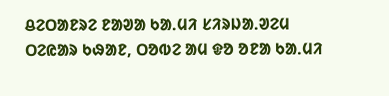ᱪᱮᱛᱟᱱᱨᱮ ᱱᱟᱣᱟ ᱠᱟᱹᱢᱤ ᱥᱤᱨᱡᱟᱹᱣᱮᱢ ᱛᱮᱭᱟᱨ ᱠᱷᱟᱱ, ᱛᱚᱵᱮ ᱟᱢ ᱫᱚ ᱚᱱᱟ ᱠᱟᱹᱢᱤ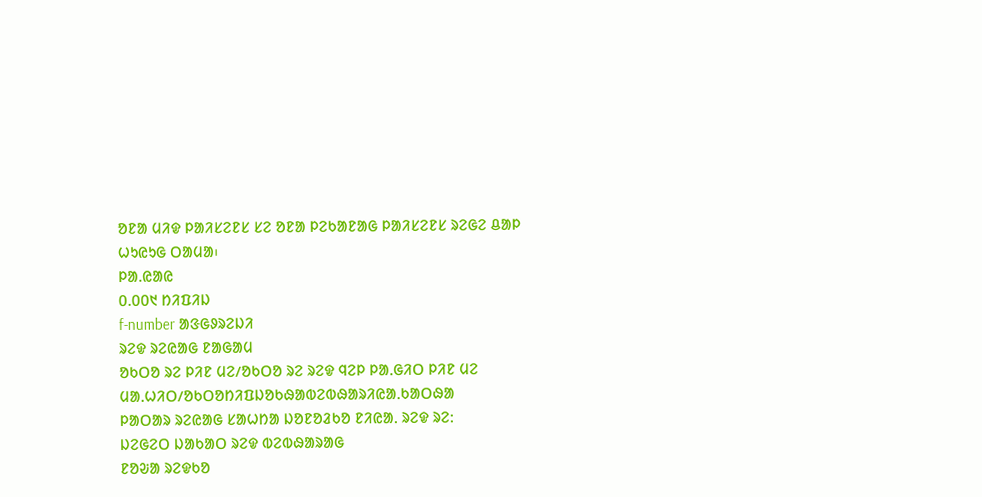ᱚᱱᱟ ᱢᱤᱫ ᱞᱟᱤᱥᱮᱱᱥ ᱥᱮ ᱚᱱᱟ ᱞᱮᱠᱟᱱᱟᱜ ᱞᱟᱤᱥᱮᱱᱥ ᱨᱮᱜᱮ ᱪᱟᱞ ᱦᱩᱭᱩᱜ ᱛᱟᱢᱟ᱾
ᱞᱟ.ᱭᱟᱭ
᱐.᱐᱐᱑ ᱴᱤᱯᱤᱡ
f-number ᱟᱝᱜᱽᱨᱮᱡᱤ
ᱨᱮᱫ ᱨᱮᱭᱟᱜ ᱱᱟᱜᱟᱢ
ᱚᱠᱛᱚ ᱨᱮ ᱞᱤᱱ ᱢᱮ/ᱚᱠᱛᱚ ᱨᱮ ᱨᱮᱫ ᱧᱮᱞ ᱞᱟᱹᱜᱤᱛ ᱞᱤᱱ ᱢᱮ
ᱢᱟᱹᱦᱤᱛ/ᱚᱠᱛᱚᱴᱤᱯᱡᱚᱠᱷᱟᱵᱮᱵᱷᱟᱨᱤᱭᱟᱹᱠᱟᱛᱷᱟ
ᱞᱟᱛᱟᱨ ᱨᱮᱭᱟᱜ ᱥᱟᱦᱴᱟ ᱡᱚᱱᱚᱲᱠᱚ ᱱᱤᱭᱟᱹ ᱨᱮᱫ ᱨᱮ:
ᱡᱮᱜᱮᱛ ᱡᱟᱠᱟᱛ ᱨᱮᱫ ᱵᱮᱵᱷᱟᱨᱟᱜ
ᱱᱚᱶᱟ ᱨᱮᱫᱠᱚ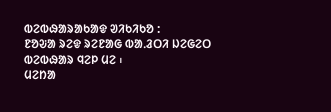ᱵᱮᱵᱷᱟᱨᱟᱠᱟᱫ ᱣᱤᱠᱤᱠᱚ :
ᱱᱚᱶᱟ ᱨᱮᱫ ᱨᱮᱱᱟᱜ ᱵᱟᱹᱲᱛᱤ ᱡᱮᱜᱮᱛ ᱵᱮᱵᱷᱟᱨ ᱧᱮᱞ ᱢᱮ ᱾
ᱢᱮᱴᱟ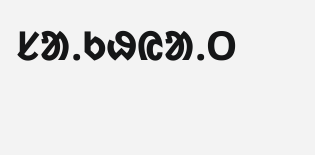ᱥᱟᱹᱠᱷᱭᱟᱹᱛ